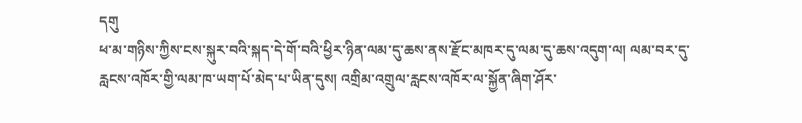དགུ
ཕ་མ་གཉིས་ཀྱིས་ངས་སྐུར་བའི་སྐད་དེ་གོ་བའི་ཕྱིར་ཉིན་ལམ་དུ་ཆས་ནས་རྫོང་མཁར་དུ་ལམ་དུ་ཆས་འདུག་ལ། ལམ་བར་དུ་རླངས་འཁོར་གྱི་ལམ་ཁ་ཡག་པོ་མེད་པ་ཡིན་དུས། འགྲིམ་འགྲུལ་རླངས་འཁོར་ལ་སྐྱོན་ཞིག་ཤོར་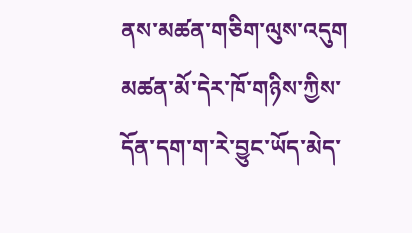ནས་མཚན་གཅིག་ལུས་འདུག མཚན་མོ་དེར་ཁོ་གཉིས་ཀྱིས་དོན་དག་ག་རེ་བྱུང་ཡོད་མེད་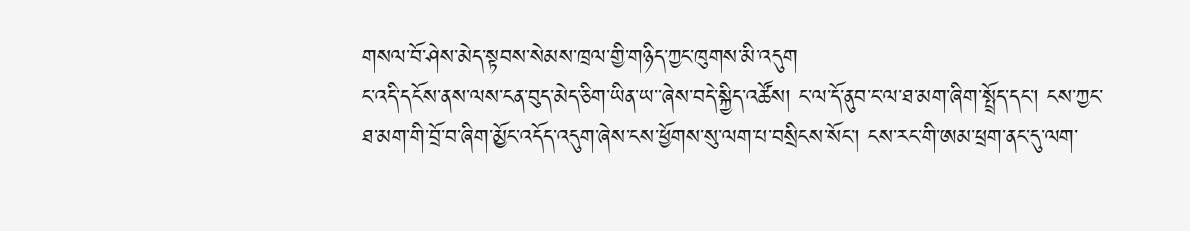གསལ་བོ་ཤེས་མེད་སྟབས་སེམས་ཁྲལ་གྱི་གཉིད་ཀྱང་ཁུགས་མི་འདུག
ང་འདི་དངོས་ནས་ལས་ངན་བུད་མེད་ཅིག་ཡིན་ཡ་་ཞེས་བདེ་སྐྱིད་འཚོས། ང་ལ་དོ་ནུབ་ང་ལ་ཐ་མག་ཞིག་སྤྲོད་དང་། ངས་ཀྱང་ཐ་མག་གི་བྲོ་བ་ཞིག་མྱོང་འདོད་འདུག་ཞེས་ངས་ཕྱོགས་སུ་ལག་པ་བསྲིངས་སོང་། ངས་རང་གི་ཨམ་ཕྲག་ནང་དུ་ལག་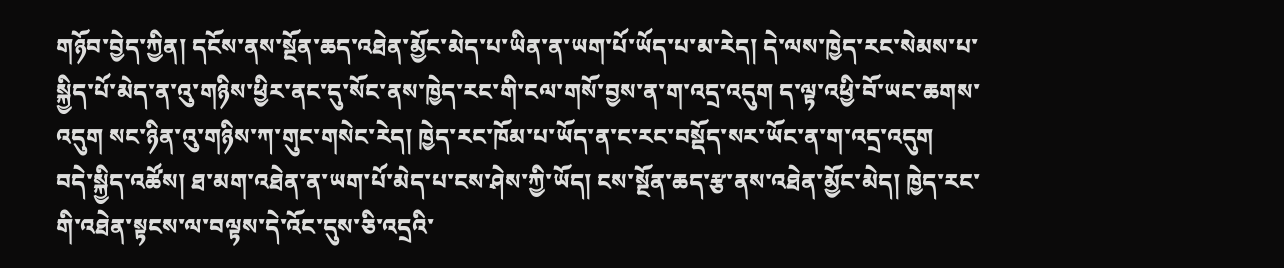གཉོབ་བྱེད་ཀྱིན། དངོས་ནས་སྔོན་ཆད་འཐེན་མྱོང་མེད་པ་ཡིན་ན་ཡག་པོ་ཡོད་པ་མ་རེད། དེ་ལས་ཁྱེད་རང་སེམས་པ་སྐྱིད་པོ་མེད་ན་འུ་གཉིས་ཕྱིར་ནང་དུ་སོང་ནས་ཁྱེད་རང་གི་ངལ་གསོ་བྱས་ན་ག་འདྲ་འདུག ད་ལྟ་འཕྱི་བོ་ཡང་ཆགས་འདུག སང་ཉིན་འུ་གཉིས་ཀ་གུང་གསེང་རེད། ཁྱེད་རང་ཁོམ་པ་ཡོད་ན་ང་རང་བསྡོད་སར་ཡོང་ན་ག་འདྲ་འདུག
བདེ་སྐྱིད་འཚོས། ཐ་མག་འཐེན་ན་ཡག་པོ་མེད་པ་ངས་ཤེས་ཀྱི་ཡོད། ངས་སྔོན་ཆད་རྩ་ནས་འཐེན་མྱོང་མེད། ཁྱེད་རང་གི་འཐེན་སྟངས་ལ་བལྟས་དེ་འོང་དུས་ཅི་འདྲའི་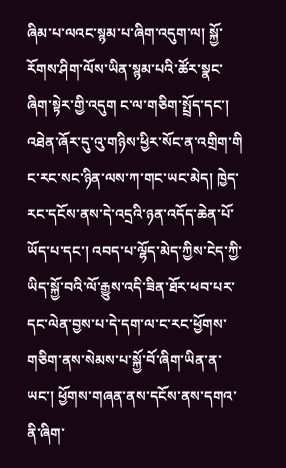ཞིམ་པ་ལའང་སྙམ་པ་ཞིག་འདུག་ལ། སྐྱོ་རོགས་ཤིག་ལོས་ཡིན་སྙམ་པའི་ཚོར་སྣང་ཞིག་སྟེར་གྱི་འདུག ང་ལ་གཅིག་སྤྲོད་དང་། འཐེན་ཞོར་དུ་འུ་གཉིས་ཕྱིར་སོང་ན་འགྲིག་གི ང་རང་སང་ཉིན་ལས་ཀ་གང་ཡང་མེད། ཁྱེད་རང་དངོས་ནས་དེ་འདྲའི་ཉན་འདོད་ཆེན་པོ་ཡོད་པ་དང་། འབད་པ་ལྷོད་མེད་ཀྱིས་ངེད་ཀྱི་ཡིད་སྐྱོ་བའི་ལོ་རྒྱུས་འདི་ཟིན་ཐོར་ཕབ་པར་དང་ལེན་བྱས་པ་དེ་དག་ལ་ང་རང་ཕྱོགས་གཅིག་ནས་སེམས་པ་སྐྱོ་བོ་ཞིག་ཡིན་ན་ཡང་། ཕྱོགས་གཞན་ནས་དངོས་ནས་དགའ་ནི་ཞིག་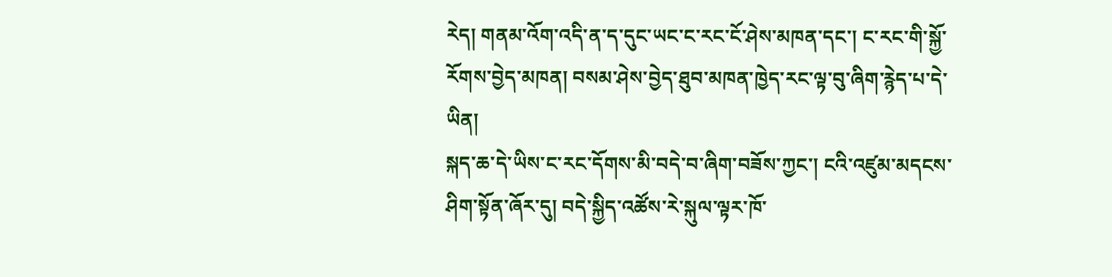རེད། གནམ་འོག་འདི་ན་ད་དུང་ཡང་ང་རང་ངོ་ཤེས་མཁན་དང་། ང་རང་གི་སྐྱོ་རོགས་བྱེད་མཁན། བསམ་ཤེས་བྱེད་ཐུབ་མཁན་ཁྱེད་རང་ལྟ་བུ་ཞིག་རྙེད་པ་དེ་ཡིན།
སྐད་ཆ་དེ་ཡིས་ང་རང་དོགས་མི་བདེ་བ་ཞིག་བཟོས་ཀྱང་། ངའི་འཛུམ་མདངས་ཤིག་སྟོན་ཞོར་དུ། བདེ་སྐྱིད་འཚོས་རེ་སྐུལ་ལྟར་ཁོ་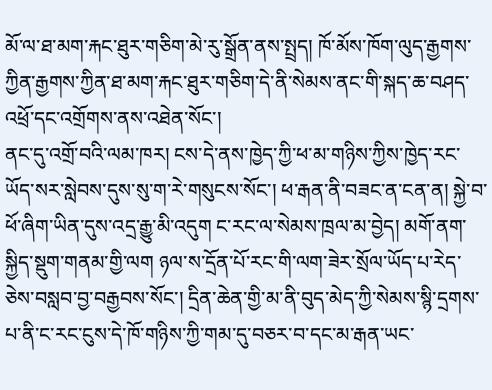མོ་ལ་ཐ་མག་རྐང་ཐུར་གཅིག་མེ་རུ་སྒྲོན་ནས་སྤྲད། ཁོ་མོས་ཁོག་ལུད་རྒྱགས་ཀྱིན་རྒྱགས་ཀྱིན་ཐ་མག་རྐང་ཐུར་གཅིག་དེ་ནི་སེམས་ནང་གི་སྐད་ཆ་བཤད་འཕྲོ་དང་འགྲོགས་ནས་འཐེན་སོང་།
ནང་དུ་འགྲོ་བའི་ལམ་ཁར། ངས་དེ་ནས་ཁྱེད་ཀྱི་ཕ་མ་གཉིས་ཀྱིས་ཁྱེད་རང་ཡོད་སར་སླེབས་དུས་སུ་ག་རེ་གསུངས་སོང་། ཕ་རྒན་ནི་བཟང་ན་ངན་ན། སྐྱེ་བ་ཕོ་ཞིག་ཡིན་དུས་འདྲ་རྒྱུ་མི་འདུག ང་རང་ལ་སེམས་ཁྲལ་མ་བྱེད། མགོ་ནག་སྐྱིད་སྡུག་གནམ་གྱི་ལག ཉལ་ས་དྲོན་པོ་རང་གི་ལག་ཟེར་སྲོལ་ཡོད་པ་རེད་ཅེས་བསླབ་བྱ་བརྒྱབས་སོང་། དྲིན་ཆེན་གྱི་མ་ནི་བུད་མེད་ཀྱི་སེམས་སྙི་དྲགས་པ་ནི་ང་རང་ངུས་དེ་ཁོ་གཉིས་ཀྱི་གམ་དུ་བཅར་བ་དང་མ་རྒན་ཡང་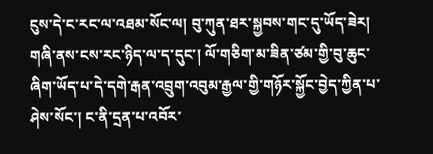ངུས་དེ་ང་རང་ལ་འཐམ་སོང་ལ། བུ་ཀུན་ཐར་སྐྱབས་གང་དུ་ཡོད་ཟེར།
གཞི་ནས་ངས་རང་ཉིད་ལ་ད་དུང་། ལོ་གཅིག་མ་ཟིན་ཙམ་གྱི་བུ་ཆུང་ཞིག་ཡོད་པ་དེ་དགེ་རྒན་འབྲུག་འབུམ་རྒྱལ་གྱི་གཉོར་སྐྱོང་བྱེད་ཀྱིན་པ་ཤེས་སོང་། ང་ནི་དྲན་པ་འབོར་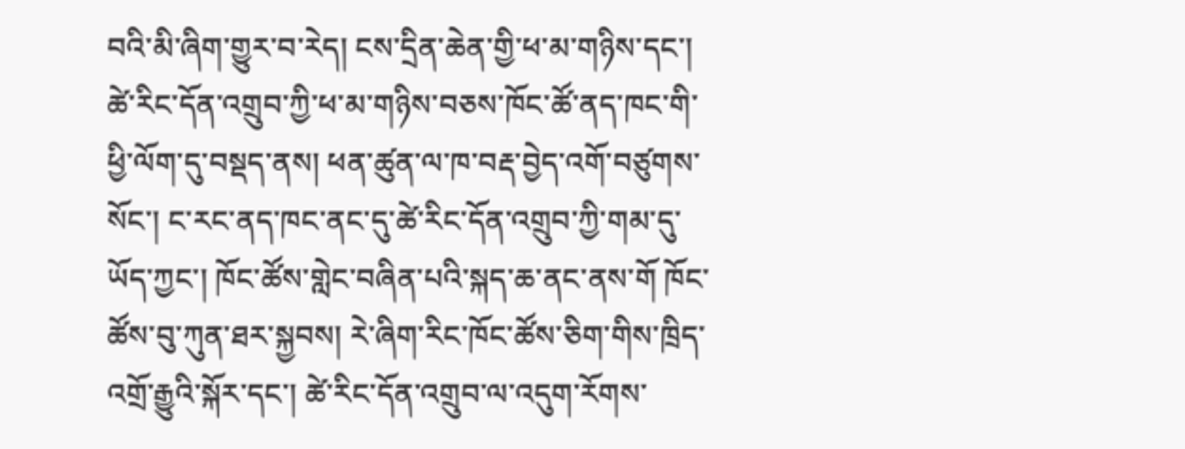བའི་མི་ཞིག་གྱུར་བ་རེད། ངས་དྲིན་ཆེན་གྱི་ཕ་མ་གཉིས་དང་། ཚེ་རིང་དོན་འགྲུབ་ཀྱི་ཕ་མ་གཉིས་བཅས་ཁོང་ཚོ་ནད་ཁང་གི་ཕྱི་ལོག་དུ་བསྡད་ནས། ཕན་ཚུན་ལ་ཁ་བརྡ་བྱེད་འགོ་བཙུགས་སོང་། ང་རང་ནད་ཁང་ནང་དུ་ཚེ་རིང་དོན་འགྲུབ་ཀྱི་གམ་དུ་ཡོད་ཀྱང་། ཁོང་ཚོས་གླེང་བཞིན་པའི་སྐད་ཆ་ནང་ནས་གོ ཁོང་ཚོས་བུ་ཀུན་ཐར་སྐྱབས། རེ་ཞིག་རིང་ཁོང་ཚོས་ཅིག་གིས་ཁྲིད་འགྲོ་རྒྱུའི་སྐོར་དང་། ཚེ་རིང་དོན་འགྲུབ་ལ་འདུག་རོགས་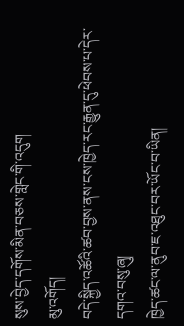སུས་བྱེད་དགོས་མིན་བཅས་གླེང་གི་འདུག
མུ་འགོད།
བདེ་སྐྱིད་འཚོའི་ཚབ་བྱས་ནས་ངས་ཁྱེད་རང་རྒྱུན་དུ་ཕེབས་པ་དེར་དགའ་བསུ་ཞུ།
ཁྱེད་ཚང་ལ་ནུབ་ཇ་འཐུང་བར་ཡོང་བ་ཡིན།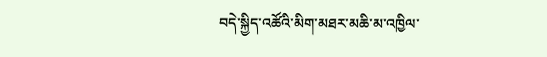བདེ་སྐྱིད་འཚོའི་མིག་མཐར་མཆི་མ་འཁྱིལ་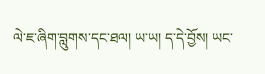ལེ་ཇ་ཞིག་བླུགས་དང་ཐལ། ཡ་ཡ། ད་དེ་བྱོས། ཡང་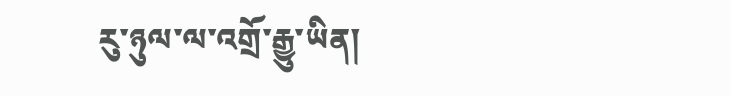རུ་ཉུལ་ལ་འགྲོ་རྒྱུ་ཡིན།